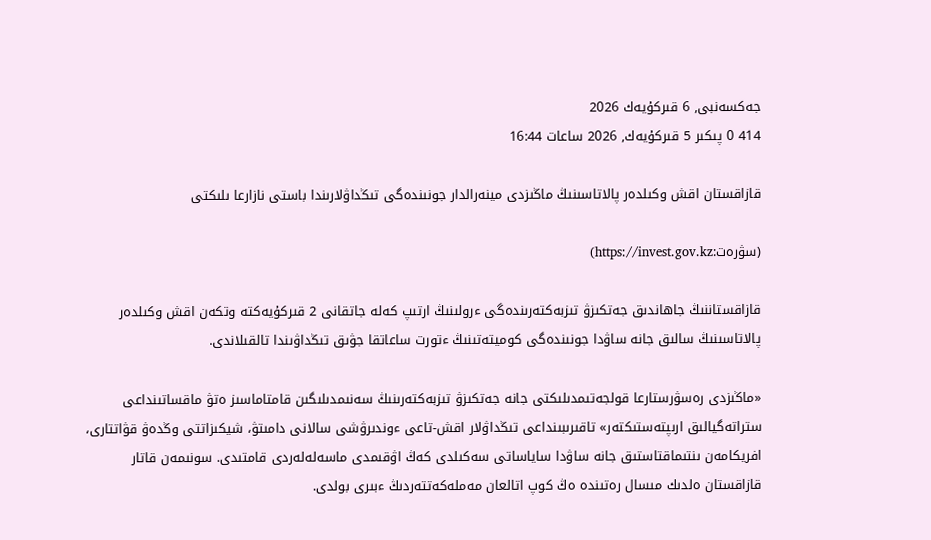جەكسەنبى, 6 قىركۇيەك 2026
414 0 پىكىر 5 قىركۇيەك, 2026 ساعات 16:44

قازاقستان اقش وكىلدەر پالاتاسىنىڭ ماڭىزدى مينەرالدار جونىندەگى تىڭداۋلارىندا باستى نازارعا ىلىكتى

(سۋرەت:https://invest.gov.kz)

قازاقستاننىڭ جاھاندىق جەتكىزۋ تىزبەكتەرىندەگى ءرولىنىڭ ارتىپ كەلە جاتقانى 2 قىركۇيەكتە وتكەن اقش وكىلدەر پالاتاسىنىڭ سالىق جانە ساۋدا جونىندەگى كوميتەتىنىڭ ءتورت ساعاتقا جۋىق تىڭداۋىندا تالقىلاندى.

«ماڭىزدى رەسۋرستارعا قولجەتىمدىلىكتى جانە جەتكىزۋ تىزبەكتەرىنىڭ سەنىمدىلىگىن قامتاماسىز ەتۋ ماقساتىنداعى ستراتەگيالىق ارىپتەستىكتەر» تاقىرىبىنداعى تىڭداۋلار اقش-تاعى ءوندىرۋشى سالانى دامىتۋ، شيكىزاتتى وڭدەۋ قۋاتتارى، افريكامەن ىنتىماقتاستىق جانە ساۋدا ساياساتى سەكىلدى كەڭ اۋقىمدى ماسەلەلەردى قامتىدى. سونىمەن قاتار قازاقستان ەلدىك مىسال رەتىندە ەڭ كوپ اتالعان مەملەكەتتەردىڭ ءبىرى بولدى.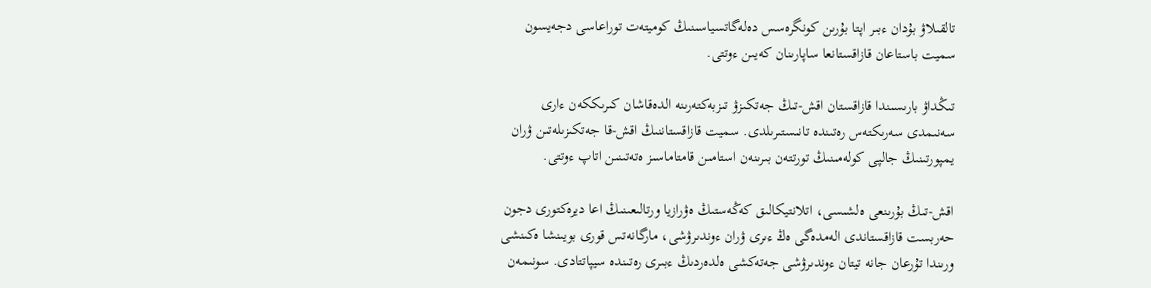تالقىلاۋ بۇدان ءبىر اپتا بۇرىن كونگرەسس دەلەگاتسياسىنىڭ كوميتەت توراعاسى دجەيسون سميت باستاعان قازاقستانعا ساپارىنان كەيىن ءوتتى.

تىڭداۋ بارىسىندا قازاقستان اقش-تىڭ جەتكىزۋ تىزبەكتەرىنە الدەقاشان كىرىككەن ءارى سەنىمدى سەرىكتەس رەتىندە تانىستىرىلدى. سميت قازاقستاننىڭ اقش-قا جەتكىزىلەتىن ۋران يمپورتىنىڭ جالپى كولەمىنىڭ تورتتەن بىرىنەن استامىن قامتاماسىز ەتەتىنىن اتاپ ءوتتى.

اقش-تىڭ بۇرىنعى ەلشىسى، اتلانتيكالىق كەڭەستىڭ ەۋرازيا ورتالىعىنىڭ اعا ديرەكتورى دجون حەربست قازاقستاندى الەمدەگى ەڭ ءىرى ۋران ءوندىرۋشى، مارگانەتس قورى بويىنشا ەكىنشى ورىندا تۇرعان جانە تيتان ءوندىرۋشى جەتەكشى ەلدەردىڭ ءبىرى رەتىندە سيپاتتادى. سونىمەن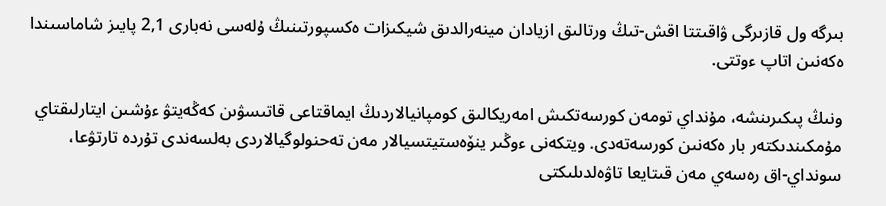بىرگە ول قازىرگى ۋاقىتتا اقش-تىڭ ورتالىق ازيادان مينەرالدىق شيكىزات ەكسپورتىنىڭ ۇلەسى نەبارى 2,1 پايىز شاماسىندا ەكەنىن اتاپ ءوتتى.

ونىڭ پىكىرىنشە، مۇنداي تومەن كورسەتكىش امەريكالىق كومپانيالاردىڭ ايماقتاعى قاتىسۋىن كەڭەيتۋ ءۇشىن ايتارلىقتاي مۇمكىندىكتەر بار ەكەنىن كورسەتەدى. ويتكەنى ءوڭىر ينۆەستيتسيالار مەن تەحنولوگيالاردى بەلسەندى تۇردە تارتۋعا، سونداي-اق رەسەي مەن قىتايعا تاۋەلدىلىكتى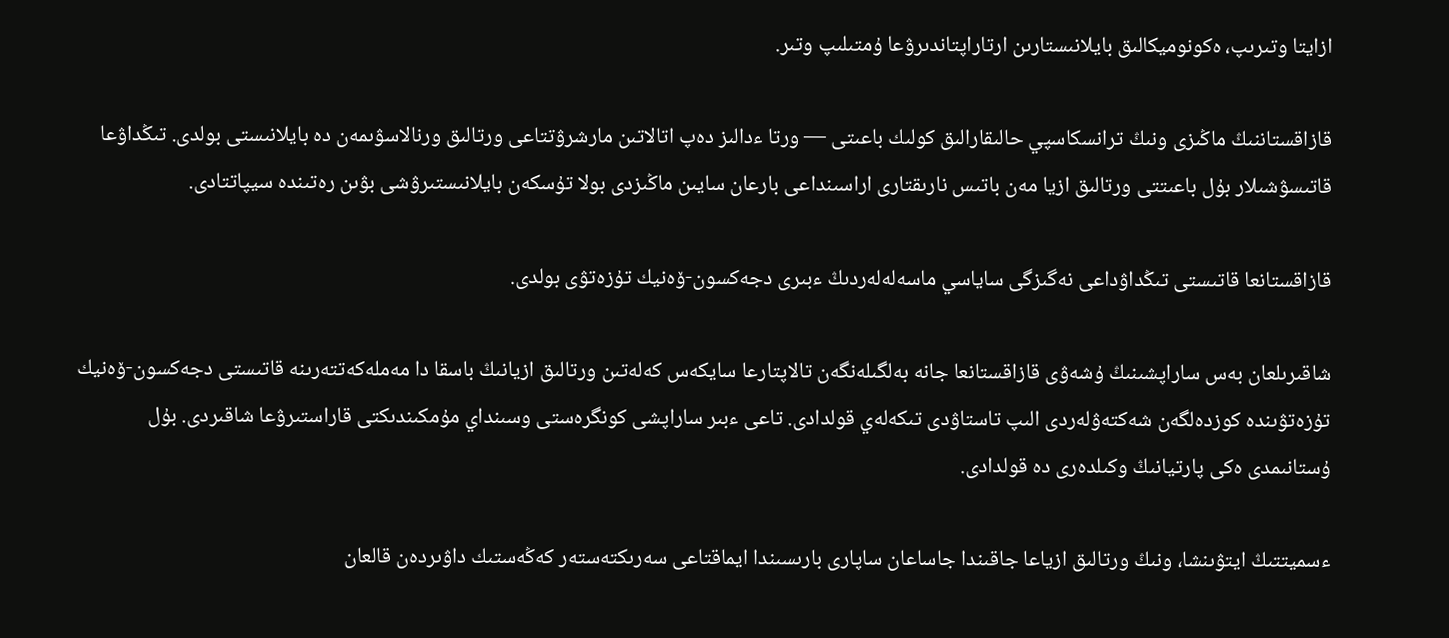ازايتا وتىرىپ، ەكونوميكالىق بايلانىستارىن ارتاراپتاندىرۋعا ۇمتىلىپ وتىر.

قازاقستاننىڭ ماڭىزى ونىڭ ترانسكاسپي حالىقارالىق كولىك باعىتى — ورتا ءدالىز دەپ اتالاتىن مارشرۋتتاعى ورتالىق ورنالاسۋىمەن دە بايلانىستى بولدى. تىڭداۋعا قاتىسۋشىلار بۇل باعىتتى ورتالىق ازيا مەن باتىس نارىقتارى اراسىنداعى بارعان سايىن ماڭىزدى بولا تۇسكەن بايلانىستىرۋشى بۋىن رەتىندە سيپاتتادى.

قازاقستانعا قاتىستى تىڭداۋداعى نەگىزگى ساياسي ماسەلەلەردىڭ ءبىرى دجەكسون-ۆەنيك تۇزەتۋى بولدى.

شاقىرىلعان بەس ساراپشىنىڭ ۇشەۋى قازاقستانعا جانە بەلگىلەنگەن تالاپتارعا سايكەس كەلەتىن ورتالىق ازيانىڭ باسقا دا مەملەكەتتەرىنە قاتىستى دجەكسون-ۆەنيك تۇزەتۋىندە كوزدەلگەن شەكتەۋلەردى الىپ تاستاۋدى تىكەلەي قولدادى. تاعى ءبىر ساراپشى كونگرەستى وسىنداي مۇمكىندىكتى قاراستىرۋعا شاقىردى. بۇل ۇستانىمدى ەكى پارتيانىڭ وكىلدەرى دە قولدادى.

ءسميتتىڭ ايتۋىنشا، ونىڭ ورتالىق ازياعا جاقىندا جاساعان ساپارى بارىسىندا ايماقتاعى سەرىكتەستەر كەڭەستىك داۋىردەن قالعان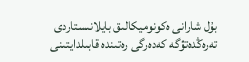بۇل شارانى ەكونوميكالىق بايلانىستاردى تەرەڭدەتۋگە كەدەرگى رەتىندە قابىلدايتىنى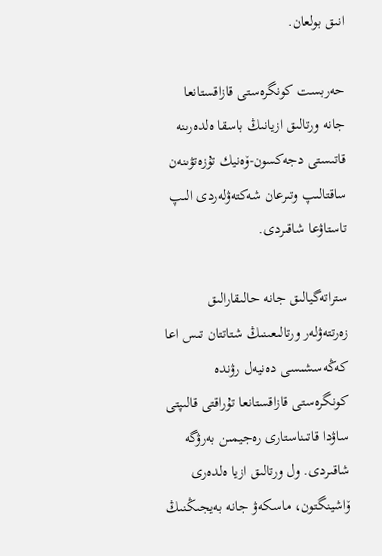انىق بولعان.

حەربست كونگرەستى قازاقستانعا جانە ورتالىق ازيانىڭ باسقا ەلدەرىنە قاتىستى دجەكسون-ۆەنيك تۇزەتۋىنەن ساقتالىپ وتىرعان شەكتەۋلەردى الىپ تاستاۋعا شاقىردى.

ستراتەگيالىق جانە حالىقارالىق زەرتتەۋلەر ورتالىعىنىڭ شتاتتان تىس اعا كەڭەسشىسى دەنيەل رۋندە كونگرەستى قازاقستانعا تۇراقتى قالىپتى ساۋدا قاتىناستارى رەجيمىن بەرۋگە شاقىردى. ول ورتالىق ازيا ەلدەرى ۆاشينگتون، ماسكەۋ جانە بەيجىڭنىڭ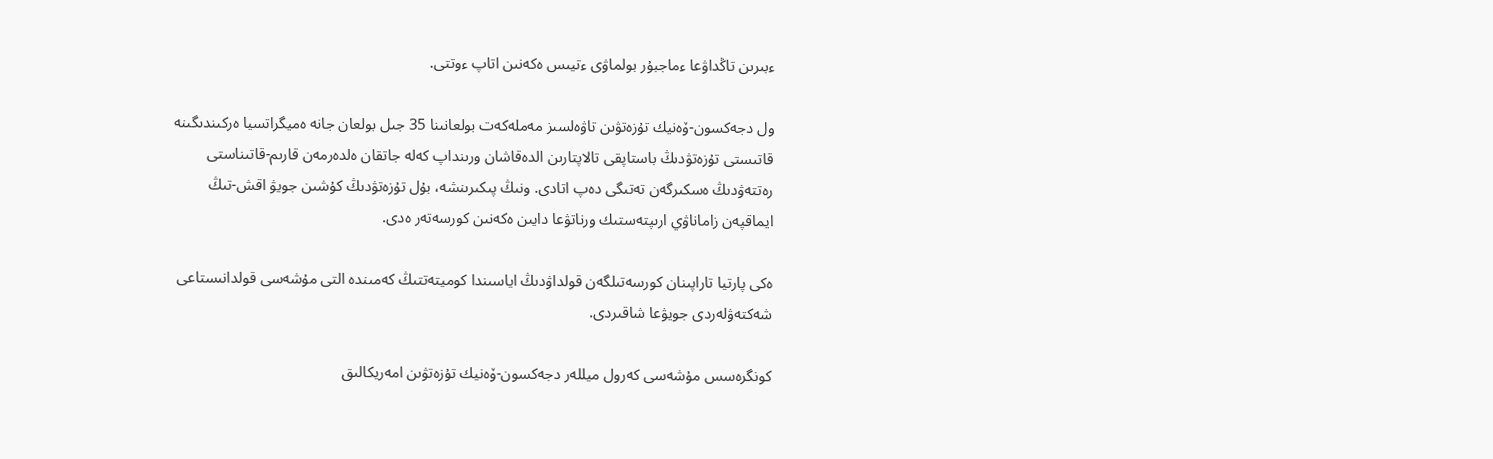ءبىرىن تاڭداۋعا ءماجبۇر بولماۋى ءتيىس ەكەنىن اتاپ ءوتتى.

ول دجەكسون-ۆەنيك تۇزەتۋىن تاۋەلسىز مەملەكەت بولعانىنا 35 جىل بولعان جانە ەميگراتسيا ەركىندىگىنە قاتىستى تۇزەتۋدىڭ باستاپقى تالاپتارىن الدەقاشان ورىنداپ كەلە جاتقان ەلدەرمەن قارىم-قاتىناستى رەتتەۋدىڭ ەسكىرگەن تەتىگى دەپ اتادى. ونىڭ پىكىرىنشە، بۇل تۇزەتۋدىڭ كۇشىن جويۋ اقش-تىڭ ايماقپەن زاماناۋي ارىپتەستىك ورناتۋعا دايىن ەكەنىن كورسەتەر ەدى.

ەكى پارتيا تاراپىنان كورسەتىلگەن قولداۋدىڭ اياسىندا كوميتەتتىڭ كەمىندە التى مۇشەسى قولدانىستاعى شەكتەۋلەردى جويۋعا شاقىردى.

كونگرەسس مۇشەسى كەرول ميللەر دجەكسون-ۆەنيك تۇزەتۋىن امەريكالىق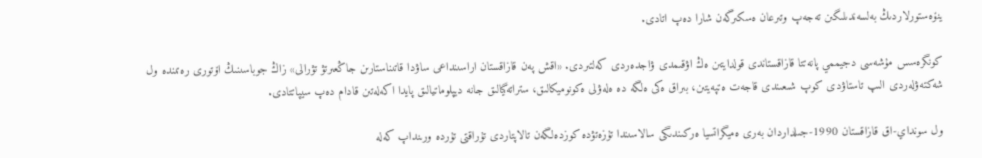ينۆەستورلاردىڭ بەلسەندىلىگىن تەجەپ وتىرعان ەسكىرگەن شارا دەپ اتادى.

كونگرەسس مۇشەسى دجيممي پانەتتا قازاقستاندى قولدايتىن ەڭ اۋقىمدى ۋاجدەردى كەلتىردى. «اقش پەن قازاقستان اراسىنداعى ساۋدا قاتىناستارىن جاڭعىرتۋ تۋرالى» زاڭ جوباسىنىڭ اۆتورى رەتىندە ول شەكتەۋلەردى الىپ تاستاۋدى كوپ شىعىندى قاجەت ەتپەيتىن، بىراق ەكى ەلگە دە ەلەۋلى ەكونوميكالىق، ستراتەگيالىق جانە ديپلوماتيالىق پايدا اكەلەتىن قادام دەپ سيپاتتادى.

ول سونداي-اق قازاقستان 1990-جىلداردان بەرى ەميگراتسيا ەركىندىگى سالاسىندا تۇزەتۋدە كوزدەلگەن تالاپتاردى تۇراقتى تۇردە ورىنداپ كەلە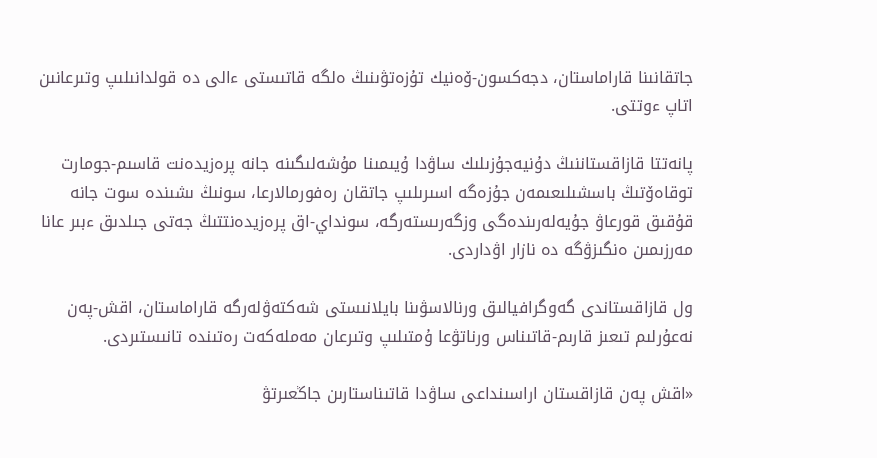جاتقانىنا قاراماستان، دجەكسون-ۆەنيك تۇزەتۋىنىڭ ەلگە قاتىستى ءالى دە قولدانىلىپ وتىرعانىن اتاپ ءوتتى.

پانەتتا قازاقستاننىڭ دۇنيەجۇزىلىك ساۋدا ۇيىمىنا مۇشەلىگىنە جانە پرەزيدەنت قاسىم-جومارت توقاەۆتىڭ باسشىلىعىمەن جۇزەگە اسىرىلىپ جاتقان رەفورمالارعا، سونىڭ ىشىندە سوت جانە قۇقىق قورعاۋ جۇيەلەرىندەگى وزگەرىستەرگە، سونداي-اق پرەزيدەنتتىڭ جەتى جىلدىق ءبىر عانا مەرزىمىن ەنگىزۋگە دە نازار اۋداردى.

ول قازاقستاندى گەوگرافيالىق ورنالاسۋىنا بايلانىستى شەكتەۋلەرگە قاراماستان، اقش-پەن نەعۇرلىم تىعىز قارىم-قاتىناس ورناتۋعا ۇمتىلىپ وتىرعان مەملەكەت رەتىندە تانىستىردى.

«اقش پەن قازاقستان اراسىنداعى ساۋدا قاتىناستارىن جاڭعىرتۋ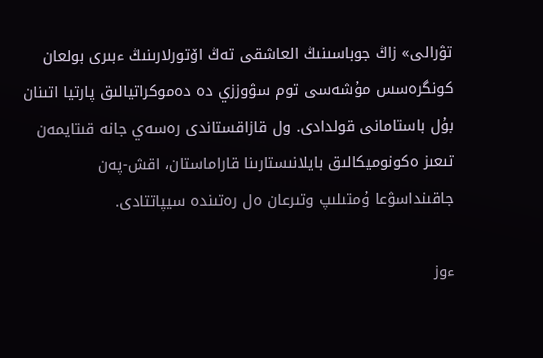تۋرالى» زاڭ جوباسىنىڭ العاشقى تەڭ اۆتورلارىنىڭ ءبىرى بولعان كونگرەسس مۇشەسى توم سۋوززي دە دەموكراتيالىق پارتيا اتىنان بۇل باستامانى قولدادى. ول قازاقستاندى رەسەي جانە قىتايمەن تىعىز ەكونوميكالىق بايلانىستارىنا قاراماستان، اقش-پەن جاقىنداسۋعا ۇمتىلىپ وتىرعان ەل رەتىندە سيپاتتادى.

ءوز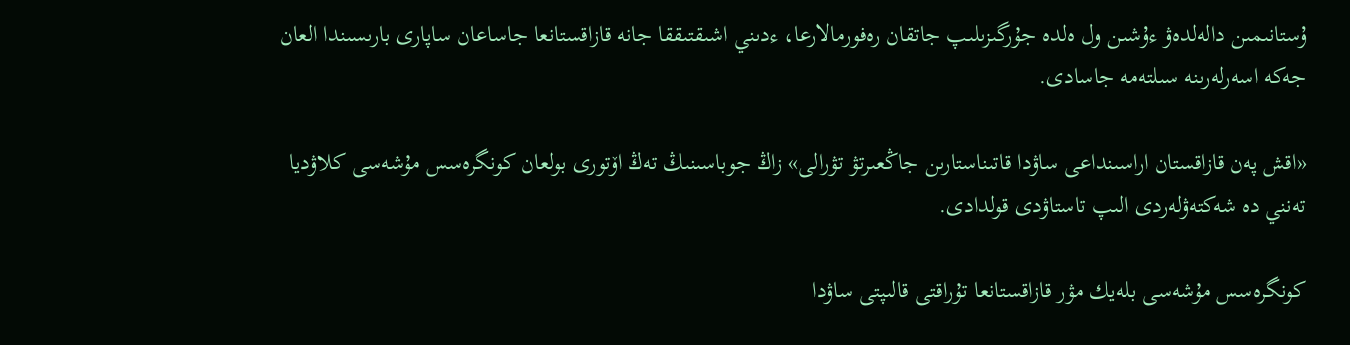ۇستانىمىن دالەلدەۋ ءۇشىن ول ەلدە جۇرگىزىلىپ جاتقان رەفورمالارعا، ءدىني اشىقتىققا جانە قازاقستانعا جاساعان ساپارى بارىسىندا العان جەكە اسەرلەرىنە سىلتەمە جاسادى.

«اقش پەن قازاقستان اراسىنداعى ساۋدا قاتىناستارىن جاڭعىرتۋ تۋرالى» زاڭ جوباسىنىڭ تەڭ اۆتورى بولعان كونگرەسس مۇشەسى كلاۋديا تەنني دە شەكتەۋلەردى الىپ تاستاۋدى قولدادى.

كونگرەسس مۇشەسى بلەيك مۋر قازاقستانعا تۇراقتى قالىپتى ساۋدا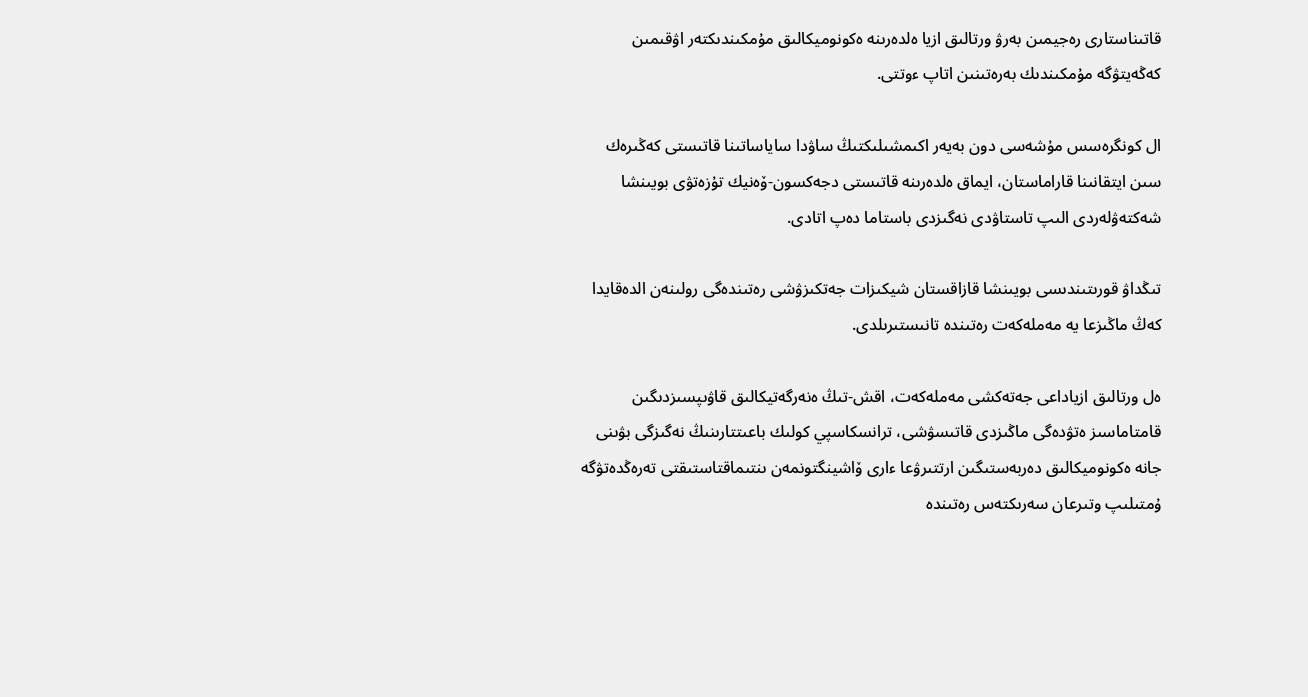قاتىناستارى رەجيمىن بەرۋ ورتالىق ازيا ەلدەرىنە ەكونوميكالىق مۇمكىندىكتەر اۋقىمىن كەڭەيتۋگە مۇمكىندىك بەرەتىنىن اتاپ ءوتتى.

ال كونگرەسس مۇشەسى دون بەيەر اكىمشىلىكتىڭ ساۋدا ساياساتىنا قاتىستى كەڭىرەك سىن ايتقانىنا قاراماستان، ايماق ەلدەرىنە قاتىستى دجەكسون-ۆەنيك تۇزەتۋى بويىنشا شەكتەۋلەردى الىپ تاستاۋدى نەگىزدى باستاما دەپ اتادى.

تىڭداۋ قورىتىندىسى بويىنشا قازاقستان شيكىزات جەتكىزۋشى رەتىندەگى رولىنەن الدەقايدا كەڭ ماڭىزعا يە مەملەكەت رەتىندە تانىستىرىلدى.

ەل ورتالىق ازياداعى جەتەكشى مەملەكەت، اقش-تىڭ ەنەرگەتيكالىق قاۋىپسىزدىگىن قامتاماسىز ەتۋدەگى ماڭىزدى قاتىسۋشى، ترانسكاسپي كولىك باعىتتارىنىڭ نەگىزگى بۋىنى جانە ەكونوميكالىق دەربەستىگىن ارتتىرۋعا ءارى ۆاشينگتونمەن ىنتىماقتاستىقتى تەرەڭدەتۋگە ۇمتىلىپ وتىرعان سەرىكتەس رەتىندە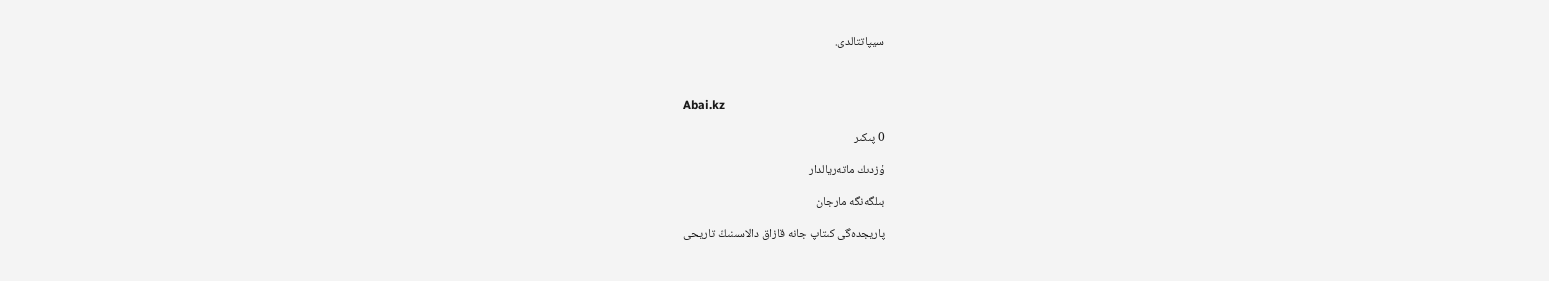سيپاتتالدى.



Abai.kz

0 پىكىر

ۇزدىك ماتەريالدار

بىلگەنگە مارجان

پاريجدەگى كىتاپ جانە قازاق دالاسىنىڭ تاريحى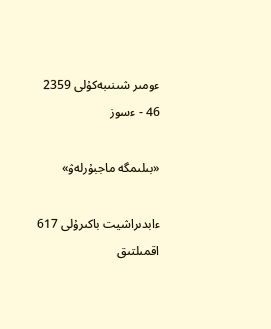ءومىر شىنىبەكۇلى 2359
46 - ءسوز

«بىلىمگە ماجبۇرلەۋ»

ءابدىراشيت باكىرۇلى 617
اقمىلتىق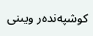كوشپەندەر ويىنى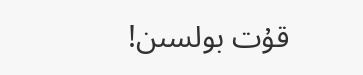قۇت بولسىن!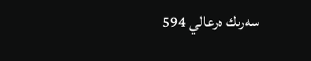سەرىك ەرعالي 594